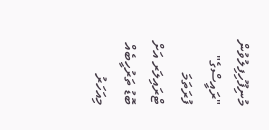މުނިފޫހިފިލުވުން
"ރައީސްގެ" ފުރަތަމަ ޓްރައިލަރ އަށް ބޮޑު ތަރުހީބެއް
މިއަހަރު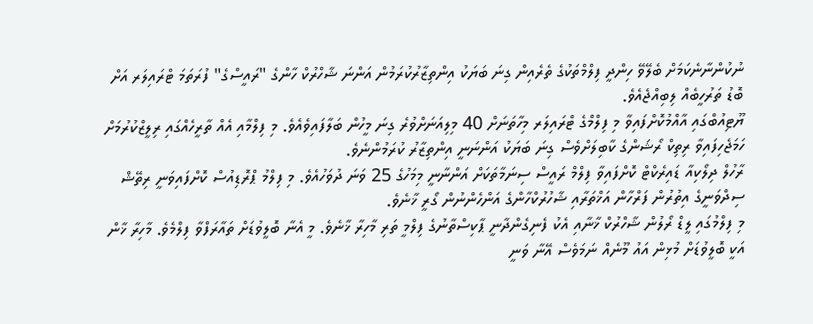ނުކުންނާނެކަމަށް ބެލޭވޭ ހިންދީ ފިލްމްތަކުގެ ތެރެއިން ގިނަ ބަޔަކު އިންތިޒާރުކުރަމުން އަންނަ ޝާހްރުކް ހާންގެ "ރައީސްގެ" ފުރަތަމަ ޓްރައިލަރ އަށް ބޮޑު ތަރުހީބެއް ލިބިއްޖެއެވެ.
ޔޫޓިއުބްގައި އާއްމުކޮށްފައިވާ މި ފިލްމްގެ ޓްރައިލަރ މިހާތަނަށް 40 މިލިއަނަށްވުރެ ގިނަ މީހުން ބަލާފައިވެއެވެ. މި ފިލްމާއި އެއް ތާރީހެއްގައި ރިލީޒްކުރުމަށް ހަމަޖެހިފައިވާ ރިތިކް ރޯޝަންގެ ކާބިލަށްވެސް ގިނަ ބަޔަކު އަންނަނީ އިންތިޒާރު ކުރަމުންނެވެ.
ރާހުލް ދިލޯކިއާ ޑައިރެކްޓް ކޮށްފައިވާ ފިލްމް ރައީސް ސިނަމާތަކަށް އަންނާނީ މިމަހުގެ 25 ވަނަ ދުވަހުއެވެ. މި ފިލްމު ޕްރޮޑިއުސް ކޮށްފައިވަނީ ރިތޭޝް ސިދްވަނީގެ އިތުރުން ފަރްހާން އަޚްތަރާއި ޝާހުރުކްހާންގެ އަންހެންނުން ގޯރީ ޚާނެވެ.
މި ފިލްމުގައި ލީޑް ރޯލުން ޝާހްރުކް ޚާނާއި އެކު ފެނިގެންދާނީ ޕާކިސްތާނުގެ ފިލްމީ ތަރި މާހިރާ ޚާނެވެ. މީ އެނާ ބޮލީވުޑަށް ތައާރަފްވާ ފިލްމެވެ. މާހިރާ ޚާން އަކީ ބޮލީވުޑަށް މުޅިން އައު މޫނެއް ނަމަވެސް އޭނާ ވަނީ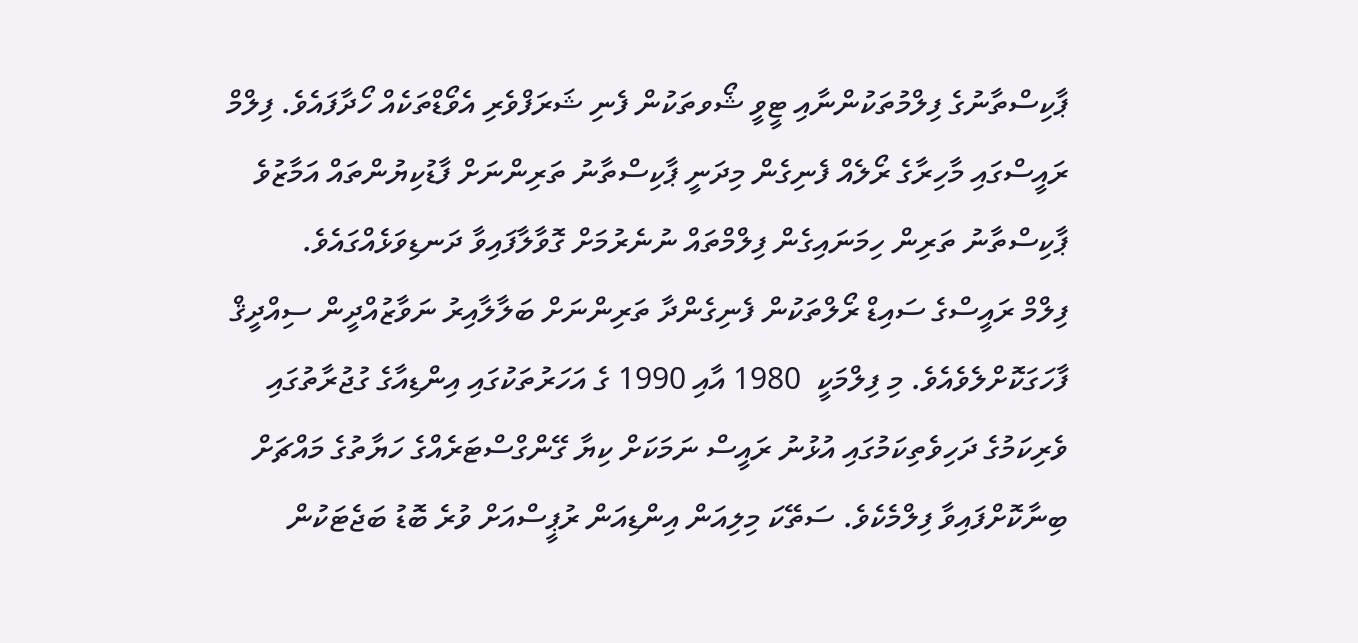ޕާކިސްތާނުގެ ފިލްމުތަކުންނާއި ޓީވީ ޝޯވތަކުން ފެނި ޝަރަފްވެރި އެވޯޑްތަކެއް ހޯދާފައެވެ. ފިލްމް ރައީސްގައި މާހިރާގެ ރޯލެއް ފެނިގެން މިދަނީ ޕާކިސްތާނު ތަރިންނަށް ފާޑުކިޔުންތައް އަމާޒުވެ ޕާކިސްތާނު ތަރިން ހިމަނައިގެން ފިލްމްތައް ނުނެރުމަށް ގޮވާލާފައިވާ ދަނޑިވަޅެއްގައެވެ.
ފިލްމް ރައީސްގެ ސައިޑް ރޯލްތަކުން ފެނިގެންދާ ތަރިންނަށް ބަލާލާއިރު ނަވާޒުއްދީން ސިއްދީޤް ފާހަގަކޮށްލެވެއެވެ. މި ފިލްމަކީ  1980 އާއި 1990 ގެ އަހަރުތަކުގައި އިންޑިއާގެ ގުޖުރާތުގައި ވެރިކަމުގެ ދަހިވެތިކަމުގައި އުޅުނު ރައީސް ނަމަކަށް ކިޔާ ގޭންގްސްޓަރެއްގެ ހަޔާތުގެ މައްޗަށް ބިނާކޮށްފައިވާ ފިލްމެކެވެ. ސަތޭކަ މިލިއަން އިންޑިއަން ރުޕީސްއަށް ވުރެ ބޮޑު ބަޖެޓަކުން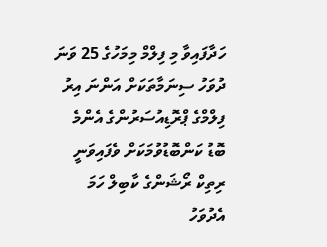ހަދާފައިވާ މި ފިލްމް މިމަހުގެ 25 ވަނަ ދުވަހު ސިނަމާތަކަށް އަންނަ އިރު ފިލްމްގެ ޕްރޮޑިއުސަރުންގެ އެންމެ ބޮޑު ކަންބޮޑުވުމަކަށް ވެފައިވަނީ ރިތިކް ރޯޝަންގެ ކާބިލް ހަމަ އެދުވަހު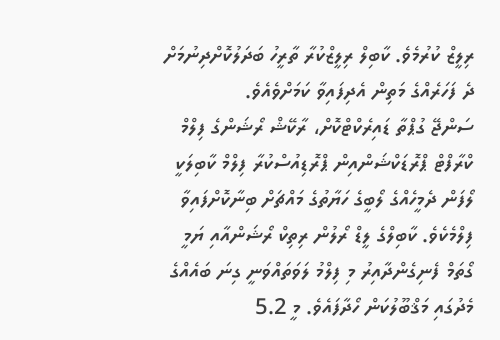ރިލީޒް ކުރުމެވެ. ކާބިލް ރިލީޒްކުރާ ތާރީހު ބަދަލުކޮށްދިނުމަށް ދެ ފަހަރެއްގެ މަތިން އެދިފައިވާ ކަމަށްވެއެވެ.
ސަންޖޭ ގުޕްތާ ޑައިރެކްޓްކޮށް، ރާކޭޝް ރޯޝަންގެ ފިލްމް ކްރާފްޓް ޕްރޮޑަކްޝަންއިން ޕްރޮޑިއުސްކުރާ ފިލްމް ކާބިލަކީ ލޯފަން ދެމީހެއްގެ ލޯބީގެ ހަޔާތުގެ މައްޗަށް ބިނާކޮށްފައިވާ ފިލްމެކެވެ. ކާބިލްގެ ލީޑް ރޯލުން ރިތިކް ރޯޝަންއާއި ޔަމީ ގޯތަމް ފެނިގެންދާއިރު މި ފިލްމު ލަވަތައްވަނީ ގިނަ ބައެއްގެ މެދުގައި މަޤްބޫލުކަން ހޯދާފައެވެ. މީ 5.2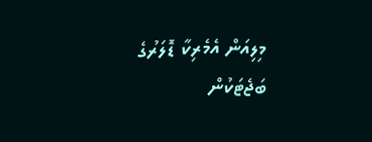މިލިއަން އެމެރިކާ ޑޮލަރުގެ ބަޖެޓަކުން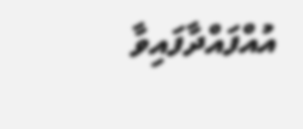އުއްފައްދާފައިވާ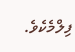ފިލްމެކެވެ.